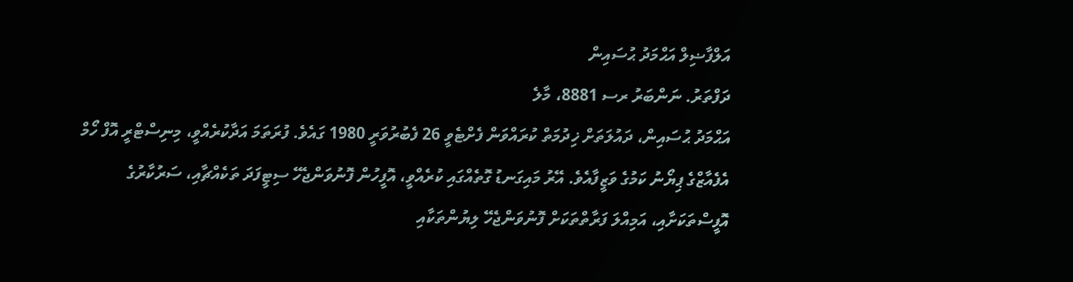އަލްފާޟިލް އަޙްމަދު ޙުސައިން
ދަފްތަރު. ނަންބަރު ރސ 8881، މާލެ
އަޙްމަދު ޙުސައިން، ދައުލަތަށް ޚިދުމަތް ކުރައްވަން ފެށްޓެވީ 26 ފެބުރުވަރީ 1980 ގައެވެ. ފުރަތަމަ އަދާކުރެއްވީ، މިނިސްޓްރީ އޮފް ހޯމް އެފެއާޒްގެ ޕިޔޯނު ކަމުގެ ވަޒީފާއެވެ. އޭރު މައިގަނޑު ގޮތެއްގައި ކުރެއްވީ، އޮފީހުން ފޮނުވަންޖެހޭ ސިޓީފަދަ ތަކެއްޗާއި، ސަރުކާރުގެ އޮފީސްތަކަށާއި، އަމިއްލަ ފަރާތްތަކަށް ފޮނުވަންޖެހޭ ލިޔުންތަކާއި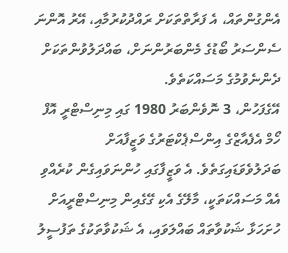އެންގުންތައް، އެ ފަރާތްތަކަށް ރައްދުކުރުމާއި، އޭރު އޮންނަ ސެންސަރު ބޯޑުގެ މެންބަރުންނަށް، ބައްދަލުވުންތަކަށް ދެންނެވުމުގެ މަސައްކަތެވެ.
އޭގެފަހުން، 3 ނޮވެންބަރު 1980 ގައި މިނިސްޓްރީ އޮފް ހޯމް އެފެއާޒްގެ އިންސްޕެކްޓަރުގެ ވަޒީފާއަށް ބަދަލުވެވަޑައިގަތެވެ. އެ ވަޒީފާގައި ހުންނަވައިގެން ކުރެއްވި އެއް މަސައްކަތަކީ، މާލޭގެ އެކި ގޭގެއިން މިނިސްޓްރީއަށް ހުށަހަޅާ ޝަކުވާތައް ބައްލަވައި، އެ ޝަކުވާތަކުގެ ތަފުސީލު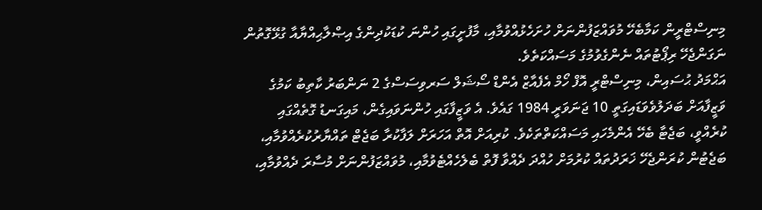މިނިސްޓްރީން ކަމާބެހޭ މުވައްޒަފުންނަށް ހުށަހެޅުއްވުމާއި، މާފުށީގައި ހުންނަ ކުޑަކުދިންގެ އިޞްލާޙިއްޔާއާ ގުޅޭގޮތުން ނަގަންޖެހޭ ރިޕޯޓުތައް ނެންގެވުމުގެ މަސައްކަތެވެ.
އަޙްމަދު ޙުސައިން، މިނިސްޓްރީ އޮފް ހޯމް އެފެއާޒް އެންޑް ސޯޝަލް ސަރވިސަސްގެ 2 ނަންބަރު ކާތިބު ކަމުގެ ވަޒީފާއަށް ބަދަލުވެވަޑައިގަތީ 10 ޖަނަވަރީ 1984 ގައެވެ. އެ ވަޒީފާގައި ހުންނަވައިގެން، މައިގަނޑު ގޮތެއްގައި ކުރެއްވީ، ބަޖެޓާ ބެހޭ އެންމެހައި މަސައްކަތްތަކެވެ. ކުރިއަށް އޮތް އަހަރަށް ލަފާކުރާ ބަޖެޓް ތައްޔާރުކުރެއްވުމާއި، ބަޖެޓުން ކުރަންޖެހޭ ޚަރަދުތައް ކުރުމަށް ހުއްދަ ދެއްވާ ފޮތް ބެލެހެއްޓެވުމާއި، މުވައްޒަފުންނަށް މުސާރަ ދެއްވުމާއި،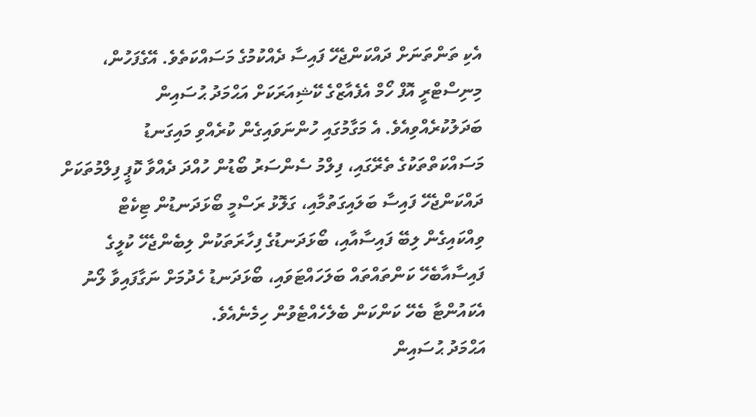އެކި ތަންތަނަށް ދައްކަންޖެހޭ ފައިސާ ދެއްކުމުގެ މަސައްކަތެވެ. އޭގެފަހުން، މިނިސްޓްރީ އޮފް ހޯމް އެފެއާޒްގެ ކޭޝިއަރަކަށް އަޙްމަދު ޙުސައިން ބަދަލުކުރެއްވިއެވެ. އެ މަގާމުގައި ހުންނަވައިގެން ކުރެއްވި މައިގަނޑު މަސައްކަތްތަކުގެ ތެރޭގައި، ފިލްމު ސެންސަރު ބޯޑުން ހުއްދަ ދެއްވާ ކޮޕީ ފިލްމުތަކަށް ދައްކަންޖެހޭ ފައިސާ ބަލައިގަތުމާއި، ގަލޮޅު ރަސްމީ ބޯޅަދަނޑުން ޓިކެޓް ވިއްކައިގެން ލިބޭ ފައިސާއާއި، ބޯޅަދަނޑުގެ ފިހާރަތަކުން ލިބެންޖެހޭ ކުލީގެ ފައިސާއާބެހޭ ކަންތައްތައް ބަލަހައްޓަވައި، ބޯޅަދަނޑު ހެދުމަށް ނަގާފައިވާ ލޯނު އެކައުންޓާ ބެހޭ ކަންކަން ބެލެހެއްޓެވުން ހިމެނެއެވެ.
އަޙްމަދު ޙުސައިން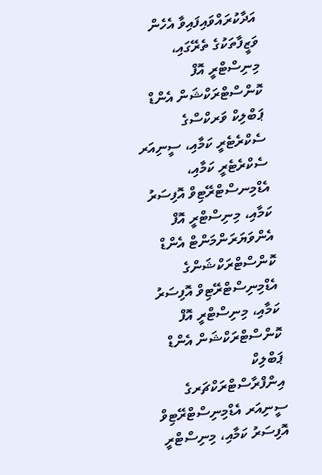އަދާކުރައްވައިފައިވާ އެހެން ވަޒީފާތަކުގެ ތެރޭގައި، މިނިސްޓްރީ އޮފް ކޮންސްޓްރަކްޝަން އެންޑް ޕަބްލިކް ވަރކްސްގެ ސެކްރެޓެރީ ކަމާއި، ސީނިއަރ ސެކްރެޓެރީ ކަމާއި، އެޑްމިނސްޓްރޭޓިވް އޮފިސަރު ކަމާއި، މިނިސްޓްރީ އޮފް އެންވަޔަރަންމަންޓް އެންޑް ކޮންސްޓްރަކްޝަންގެ އެޑްމިނިސްޓްރޭޓިވް އޮފިސަރު ކަމާއި، މިނިސްޓްރީ އޮފް ކޮންސްޓްރަކްޝަން އެންޑް ޕަބްލިކް އިންފްރާސްޓްރަކްޗަރގެ ސީނިއަރ އެޑްމިނިސްޓްރޭޓިވް އޮފިސަރު ކަމާއި، މިނިސްޓްރީ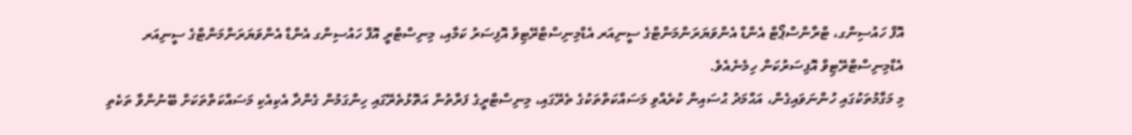އޮފް ހައުސިންގ، ޓްރާންސްޕޯޓް އެންޑް އެންވަޔަރަންމަންޓްގެ ސީނިއަރ އެޑްމިނިސްޓްރޭޓިވް އޮފިސަރު ކަމާއި، މިނިސްޓްރީ އޮފް ހައުސިންގ އެންޑް އެންވަޔަރަންމަންޓްގެ ސީނިއަރ އެޑްމިނިސްޓްރޭޓިވް އޮފިސަރުކަން ހިމެނެއެވެ.
މި މަގާމުތަކުގައި ހުންނަވައިގެން، އަޙްމަދު ޙުސައިން ކުރެއްވި މަސައްކަތްތަކުގެ ތެރޭގައި، މިނިސްޓްރީގެ ފަރާތުން އަތޮޅުތެރޭގައި ހިންގަމުން ގެންދާ އެކިއެކި މަސައްކަތްތަކަށް ބޭނުންވާ ތަކެތި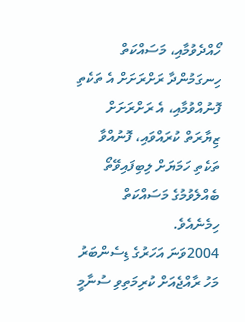ހޯއްދެވުމާއި، މަސައްކަތް ހިނގަމުންދާ ރަށްރަށަށް އެ ތަކެތި ފޮނުއްވުމާއި، އެ ރަށްރަށަށް ޒިޔާރަތް ކުރައްވައި، ފޮނުއްވާ ތަކެތި ހަމަޔަށް ލިބިފައިވޭތޯ ބެއްލެވުމުގެ މަސައްކަތް ހިމެނެއެވެ.
2004ވަނަ އަހަރުގެ ޑިސެންބަރު މަހު ރާއްޖެއަށް ކުރިމަތިވި ސުނާމީ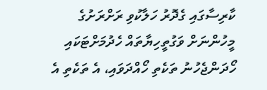ކާރިސާގައި ގެދޮރު ހަލާކުވި ރަށްރަށުގެ މީހުންނަށް ވަގުތީހިޔާތައް ހެދުމަށްޓަކައި ހޯދަންޖެހުނު ތަކެތި ހޯއްދަވައި، އެ ތަކެތި އެ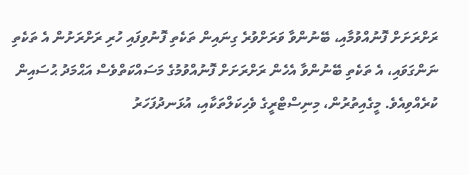ރަށްރަށަށް ފޮނުއްވުމާއި، ބޭނުންވާ ވަރަށްވުރެ ގިނައިން ތަކެތި ފޮނުވިފައި ހުރި ރަށްރަށުން އެ ތަކެތި ނަންގަވައި، އެ ތަކެތި ބޭނުންވާ އެހެން ރަށްރަށަށް ފޮނުއްވުމުގެ މަސައްކަތްވެސް އަޙްމަދު ޙުސައިން ކުރެއްވިއެވެ. މީގެއިތުރުން، މިނިސްޓްރީގެ ވެހިކަލްތަކާއި، އުޅަނދުފަހަރު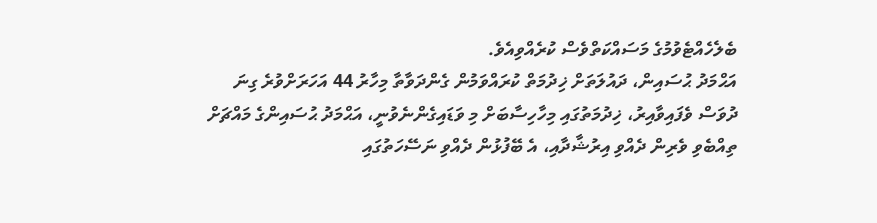ބެލެހެއްޓެވުމުގެ މަސައްކަތްވެސް ކުރެއްވިއެވެ.
އަޙްމަދު ޙުސައިން، ދައުލަތަށް ޚިދުމަތް ކުރައްވަމުން ގެންދަވާތާ މިހާރު 44 އަހަރަށްވުރެ ގިނަ ދުވަސް ވެފައިވާއިރު، ޚިދުމަތުގައި މިހާހިސާބަށް މި ވަޑައިގެންނެވުނީ، އަޙްމަދު ޙުސައިންގެ މައްޗަށް ތިއްބެވި ވެރިން ދެއްވި އިރުޝާދާއި، އެ ބޭފުޅުން ދެއްވި ނަސޭހަތުގައި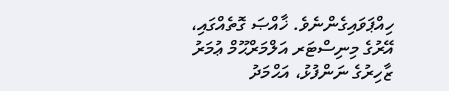ހިއްޕަވައިގެންނެވެ. ޚާއްޞަ ގޮތެއްގައި، އޭރުގެ މިނިސްޓަރ އަލްމަރްޙޫމް ޢުމަރު ޒާހިރުގެ ނަންފުޅު، އަޙްމަދު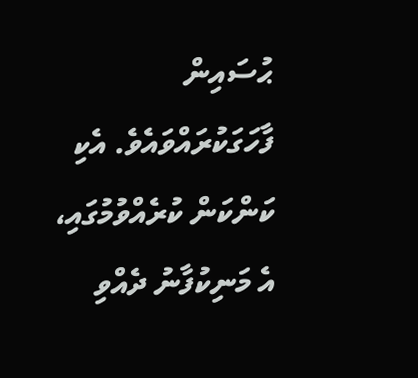ޙުސައިން ފާހަގަކުރައްވައެވެ. އެކި ކަންކަން ކުރެއްވުމުގައި، އެ މަނިކުފާނު ދެއްވި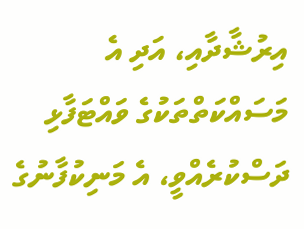އިރުޝާދާއި، އަދި އެ މަސައްކަތްތަކުގެ ވައްޓަފާޅި ދަސްކުރެއްވީ، އެ މަނިކުފާނުގެ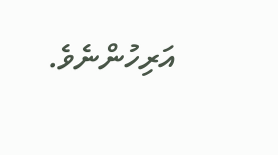އަރިހުންނެވެ.